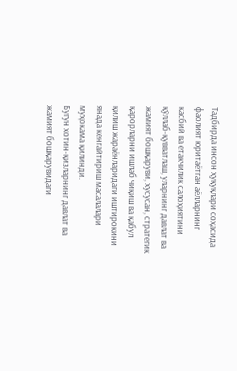Тадбирда инсон ҳуқуқлари соҳасида фаолият юритаётган аёлларнинг касбий ва етакчилик салоҳиятини қўллаб-қувватлаш, уларнинг давлат ва жамият бошқаруви, хусусан, стратегик қарорларни ишлаб чиқиш ва қабул қилиш жараёнларидаги иштирокини янада кенгайтириш масалалари муҳокама қилинди.
Бугун хотин-қизларнинг давлат ва жамият бошқарувидаги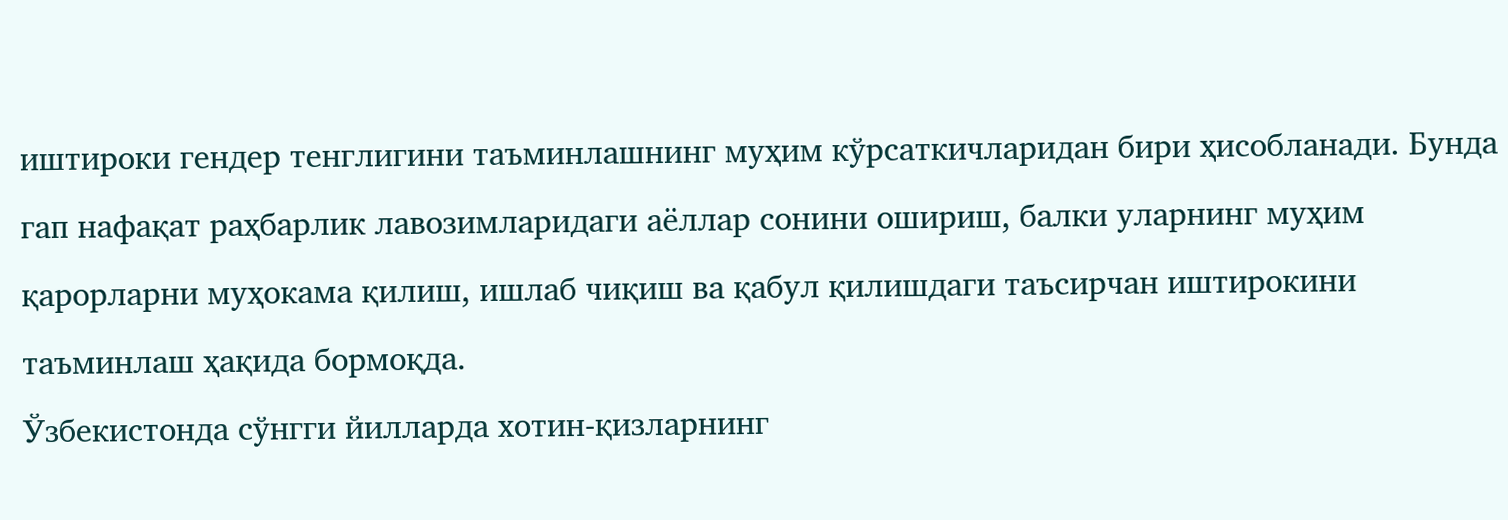иштироки гендер тенглигини таъминлашнинг муҳим кўрсаткичларидан бири ҳисобланади. Бунда гап нафақат раҳбарлик лавозимларидаги аёллар сонини ошириш, балки уларнинг муҳим қарорларни муҳокама қилиш, ишлаб чиқиш ва қабул қилишдаги таъсирчан иштирокини таъминлаш ҳақида бормоқда.
Ўзбекистонда сўнгги йилларда хотин-қизларнинг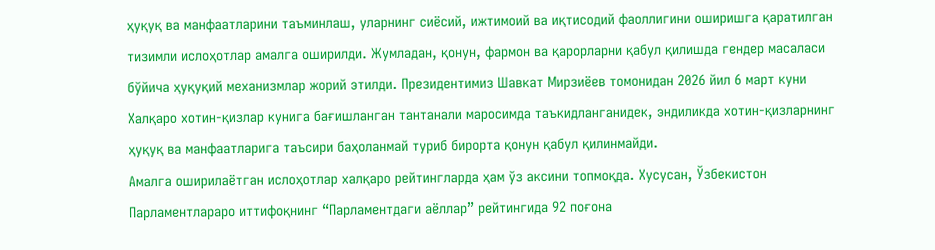ҳуқуқ ва манфаатларини таъминлаш, уларнинг сиёсий, ижтимоий ва иқтисодий фаоллигини оширишга қаратилган тизимли ислоҳотлар амалга оширилди. Жумладан, қонун, фармон ва қарорларни қабул қилишда гендер масаласи бўйича ҳуқуқий механизмлар жорий этилди. Президентимиз Шавкат Мирзиёев томонидан 2026 йил 6 март куни Халқаро хотин-қизлар кунига бағишланган тантанали маросимда таъкидланганидек, эндиликда хотин-қизларнинг ҳуқуқ ва манфаатларига таъсири баҳоланмай туриб бирорта қонун қабул қилинмайди.
Амалга оширилаётган ислоҳотлар халқаро рейтингларда ҳам ўз аксини топмоқда. Хусусан, Ўзбекистон Парламентлараро иттифоқнинг “Парламентдаги аёллар” рейтингида 92 поғона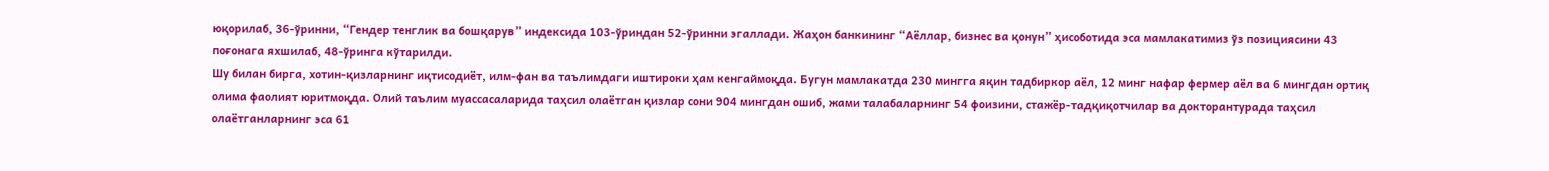юқорилаб, 36-ўринни, “Гендер тенглик ва бошқарув” индексида 103-ўриндан 52-ўринни эгаллади. Жаҳон банкининг “Аёллар, бизнес ва қонун” ҳисоботида эса мамлакатимиз ўз позициясини 43 поғонага яхшилаб, 48-ўринга кўтарилди.
Шу билан бирга, хотин-қизларнинг иқтисодиёт, илм-фан ва таълимдаги иштироки ҳам кенгаймоқда. Бугун мамлакатда 230 мингга яқин тадбиркор аёл, 12 минг нафар фермер аёл ва 6 мингдан ортиқ олима фаолият юритмоқда. Олий таълим муассасаларида таҳсил олаётган қизлар сони 904 мингдан ошиб, жами талабаларнинг 54 фоизини, стажёр-тадқиқотчилар ва докторантурада таҳсил олаётганларнинг эса 61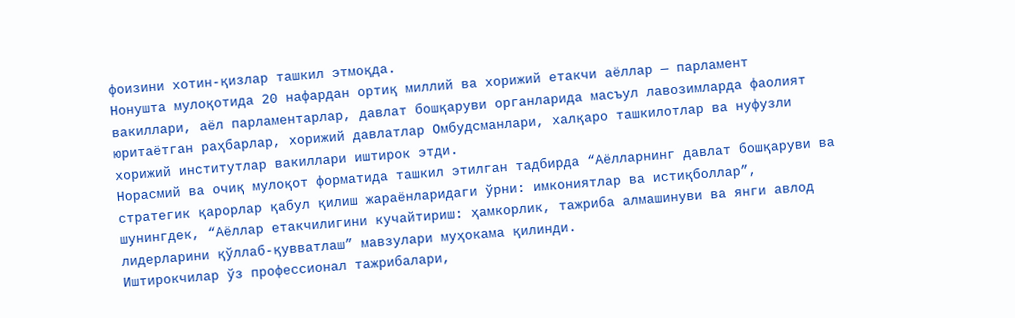фоизини хотин-қизлар ташкил этмоқда.
Нонушта мулоқотида 20 нафардан ортиқ миллий ва хорижий етакчи аёллар — парламент вакиллари, аёл парламентарлар, давлат бошқаруви органларида масъул лавозимларда фаолият юритаётган раҳбарлар, хорижий давлатлар Омбудсманлари, халқаро ташкилотлар ва нуфузли хорижий институтлар вакиллари иштирок этди.
Норасмий ва очиқ мулоқот форматида ташкил этилган тадбирда “Аёлларнинг давлат бошқаруви ва стратегик қарорлар қабул қилиш жараёнларидаги ўрни: имкониятлар ва истиқболлар”, шунингдек, “Аёллар етакчилигини кучайтириш: ҳамкорлик, тажриба алмашинуви ва янги авлод лидерларини қўллаб-қувватлаш” мавзулари муҳокама қилинди.
Иштирокчилар ўз профессионал тажрибалари,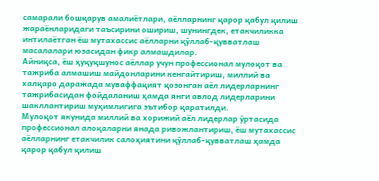самарали бошқарув амалиётлари, аёлларнинг қарор қабул қилиш жараёнларидаги таъсирини ошириш, шунингдек, етакчиликка интилаётган ёш мутахассис аёлларни қўллаб-қувватлаш масалалари юзасидан фикр алмашдилар.
Айниқса, ёш ҳуқуқшунос аёллар учун профессионал мулоқот ва тажриба алмашиш майдонларини кенгайтириш, миллий ва халқаро даражада муваффақият қозонган аёл лидерларнинг тажрибасидан фойдаланиш ҳамда янги авлод лидерларини шакллантириш муҳимлигига эътибор қаратилди.
Мулоқот якунида миллий ва хорижий аёл лидерлар ўртасида профессионал алоқаларни янада ривожлантириш, ёш мутахассис аёлларнинг етакчилик салоҳиятини қўллаб-қувватлаш ҳамда қарор қабул қилиш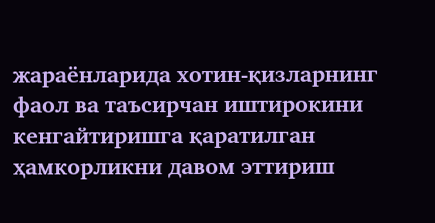жараёнларида хотин-қизларнинг фаол ва таъсирчан иштирокини кенгайтиришга қаратилган ҳамкорликни давом эттириш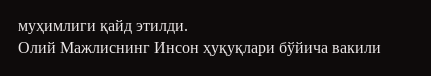муҳимлиги қайд этилди.
Олий Мажлиснинг Инсон ҳуқуқлари бўйича вакили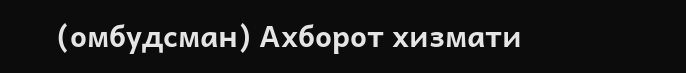(омбудсман) Ахборот хизмати